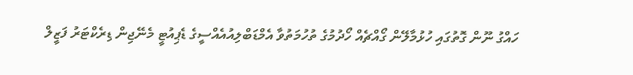ހައްގު ނޫން ގޮތުގައި ހުޅުމާލޭން ގޯއްޗެއް ހޯދުމުގެ ތުހުމަތުވާ އެމްޑަބްލިއުއެއްސީގެ ޑެޕިއުޓީ މެނޭޖިން ޑިރެކްޓަރު ފަޒީލް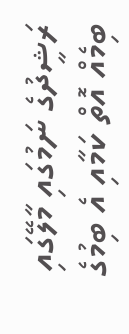ރަޝީދުގެ ނަމުގައި މާލޭގައި ބިމެއް އޮތް ކަމާއި އެ ބިމުގެ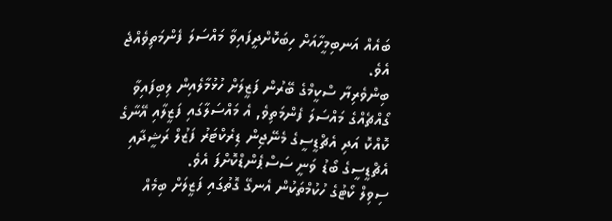ބައެއް އަނބިމީހާއަށް ހިބަކޮށްދީފައިވާ މައްސަލަ ފެންމަތިވެއްޖެ އެވެ.
ބިންވެރިޔާ ސްކީމްގެ ބޭރުން ފަޒީލަށް ހުޅުމާލެއިން ލިބިފައިވާ ގޯއްޗެއްގެ މައްސަލަ ފެންމަތިވެ, އެ މައްސަލާގައި ފަޒީލާއި އޭނާގެ ކޮއްކޮ އަދި އެޗްޑީސީގެ މެނޭޖިން ޑިރެކްޓަރު ފަޒުލް ރަޝީދާއި އެޗްޑީސީގެ ބޯޑު ވަނީ ސަސްޕެންޑްކޮށްފަ އެވެ.
ސިވިލް ކޯޓުގެ ހުކުމްތަކުން އެނގޭ ގޮތުގައި ފަޒީލަށް ބިމެއް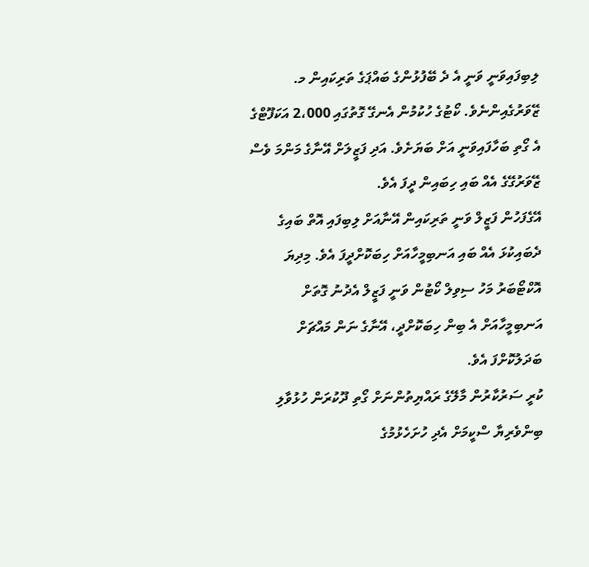ލިބިފައިވަނީ ވަނީ އެ ދެ ބޭފުޅުންގެ ބައްޕަގެ ތަރިކައިން މ. ޒޭވަރުގެއިންނެވެ. ކޯޓުގެ ހުކުމުން އެނގޭ ގޮތުގައި 2،000 އަކަފޫޓްގެ އެ ގޯތި ބަހާފައިވަނީ އަށް ބަޔަށެވެ. އަދި ފަޒީލަށް އޭނާގެ މަންމަ ވެސް ޒޭވަރުގޭގެ އެއް ބައި ހިބައިން ދީފަ އެވެ.
އޭގެފަހުން ފަޒީލް ވަނީ ތަރިކައިން އޭނާއަށް ލިބިފައި އޮތް ބައިގެ ދެބައިކުޅަ އެއް ބައި އަނބިމީހާއަށް ހިބަކޮށްދީފަ އެވެ. މިދިޔަ އޮކްޓޯބަރު މަހު ސިވިލް ކޯޓުން ވަނީ ފަޒީލް އެދުނު ގޮތަށް އަނބިމީހާއަށް އެ ބިން ހިބަކޮށްދީ، އޭނާގެ ނަން މައްޗަށް ބަދަލުކޮށްފަ އެވެ.
ކުރީ ސަރުކާރުން މާލޭގެ ރައްޔިތުންނަށް ގޯތި ދޫކުރަން ހުޅުވާލި ބިންވެރިޔާ ސްކީމަށް އެދި ހުށަހެޅުމުގެ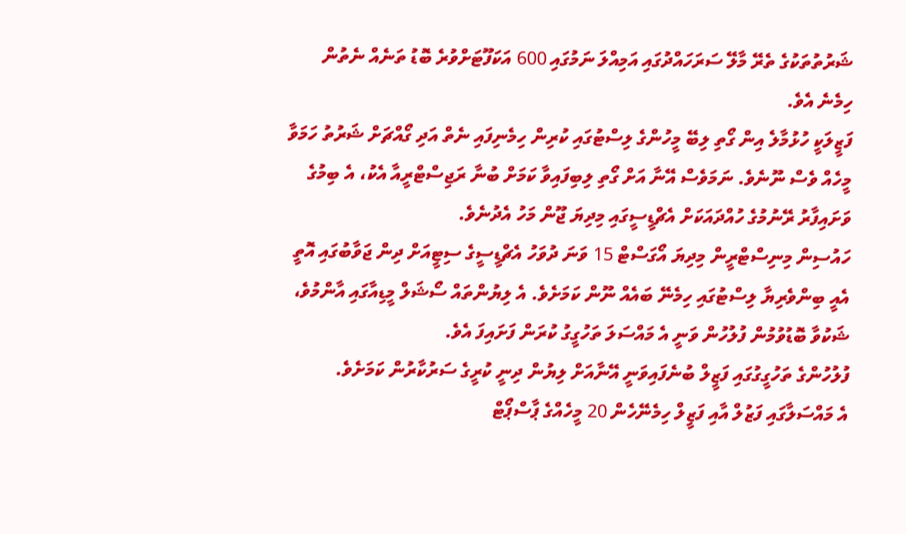ޝަރުތުތަކުގެ ތެރޭ މާލޭ ސަރަހައްދުގައި އަމިއްލަ ނަމުގައި 600 އަކަފޫޓަށްވުރެ ބޮޑު ތަނެއް ނެތުން ހިމެނެ އެވެ.
ފަޒީލަކީ ހުޅުމާލެ އިން ގޯތި ލިބޭ މީހުންގެ ލިސްޓުގައި ކުރިން ހިމެނިފައި ނެތް އަދި ގޯއްޗަށް ޝަރުތު ހަމަވާ މީހެއް ވެސް ނޫނެވެ. ނަމަވެސް އޭނާ އަށް ގޯތި ލިބިފައިވާ ކަމަށް ބުނާ ރަޖިސްޓްރީއާ އެކު، އެ ބިމުގެ ވަށައިފާރު ރޭނުމުގެ ހުއްދައަކަށް އެޗްޑީސީގައި މިދިޔަ ޖޫން މަހު އެދުނެވެ.
ހައުސިން މިނިސްޓްރީން މިދިޔަ އޯގަސްޓް 15 ވަނަ ދުވަހު އެޗްޑީސީގެ ސިޓީއަށް ދިން ޖަވާބުގައި އޮތީ އެއީ ބިންވެރިޔާ ލިސްޓުގައި ހިމެނޭ ބައެއް ނޫން ކަމަށެވެ. އެ ލިޔުންތައް ސޯޝަލް މީޑިއާގައި އާންމުވެ، ޝަކުވާ ބޮޑުވުމުން ފުލުހުން ވަނީ އެ މައްސަލަ ތަހުގީގު ކުރަން ފަށައިފަ އެވެ.
ފުލުހުންގެ ތަހުގީގުގައި ފަޒީލް ބުނެފައިވަނީ އޭނާއަށް ލިޔުން ދިނީ ކުރީގެ ސަރުކާރުން ކަމަށެވެ.
އެ މައްސަލާގައި ފަޒުލް އާއި ފަޒީލް ހިމެނޭހެން 20 މީހެއްގެ ޕާސްޕޯޓް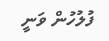ފުލުހުން ވަނީ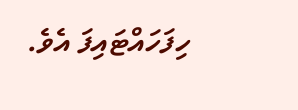ހިފަހައްޓައިފަ އެވެ.